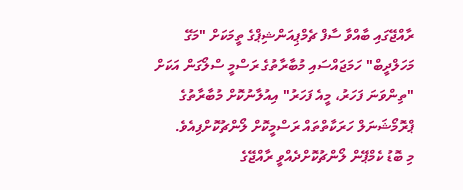ރާއްޖޭގައި ބާއްވާ ސާފް ޗެމްޕިއަންޝިޕްގެ ތީމަކަށް "މަގޭ މަހަލްދީބް" ހަމަޖައްސައި މުބާރާތުގެ ރަސްމީ ސްލޯގަން އަކަށް "ތިންވަނަ ފަހަރު، މީއެ ފަހަރު" އިއުލާނުކޮށް މުބާރާތުގެ ޕްރޮމޯޝަނަލް ހަރަކާތްތައް ރަސްމީކޮށް ލޯންޗުކޮށްފިއެވެ.
މި ބޮޑު ކެމްޕޭން ލޯންޗުކޮށްދެއްވީ ރާއްޖޭގެ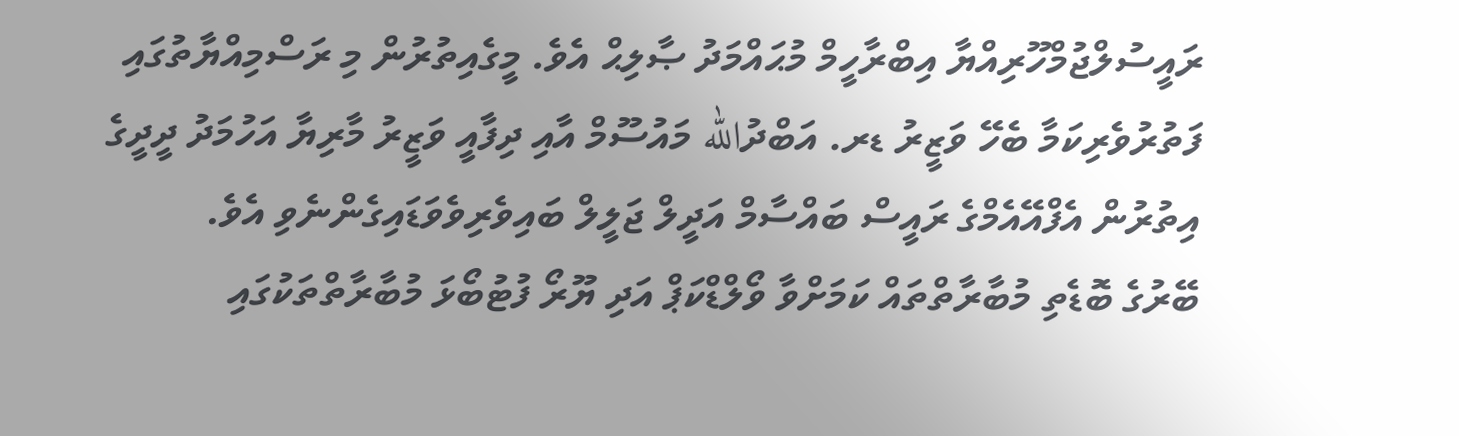ރައީސުލްޖުމްހޫރިއްޔާ އިބްރާހީމް މުޙައްމަދު ޞާލިޙް އެވެ. މީގެއިތުރުން މި ރަސްމިއްޔާތުގައި ފަތުރުވެރިކަމާ ބެހޭ ވަޒީރު ޑރ. އަބްދުالله މައުސޫމް އާއި ދިފާއީ ވަޒީރު މާރިޔާ އަހުމަދު ދީދީގެ އިތުރުން އެފްއޭއެމްގެ ރައީސް ބައްސާމް އަދީލް ޖަލީލް ބައިވެރިވެވަޑައިގެންނެވި އެވެ.
ބޭރުގެ ބޮޑެތި މުބާރާތްތައް ކަމަށްވާ ވޯލްޑްކަޕް އަދި ޔޫރޯ ފުޓުބޯޅަ މުބާރާތްތަކުގައި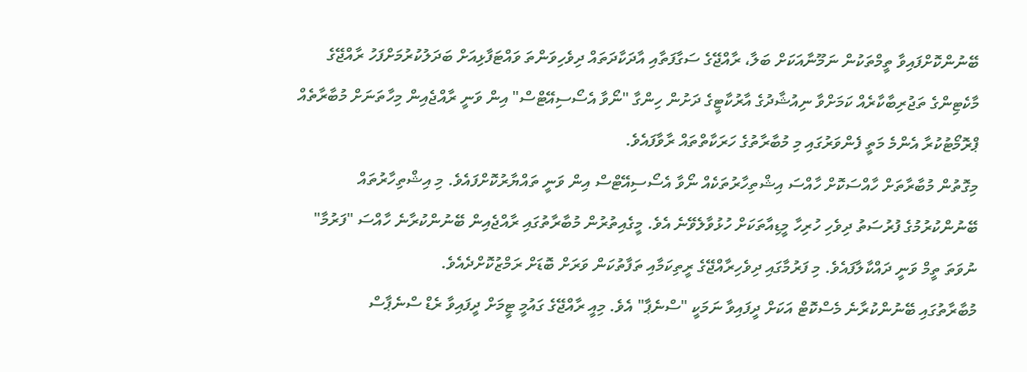ބޭނުންކޮށްފައިވާ ތީމްތަކުން ނަމޫނާއަކަށް ބަލާ، ރާއްޖޭގެ ސަގާފަތާއި އާދަކާދަތައް ދިވެހިވަންތަ ވައްޓަފާޅިއަށް ބަދަލުކުރުމަށްފަހު ރާއްޖޭގެ މާކެޓިންގެ ތަޖުރިބާކާރެއް ކަމަށްވާ ނިއުޝާދުގެ އާރުކާޓީގެ ދަށުން ހިންގާ "ނޯވާ އެސޯސިއޭޓްސް" އިން ވަނީ ރާއްޖެއިން މިހާތަނަށް މުބާރާތެއް ޕްރޮމޯޓުކުރާ އެންމެ މަތީ ފެންވަރުގައި މި މުބާރާތުގެ ހަރަކާތްތައް ރާވާފައެވެ.
މިގޮތުން މުބާރާތަށް ހާއްސަކޮށް ހާއްސަ އިޝްތިހާރުތަކެއް ނޯވާ އެސޯސިއޭޓްސް އިން ވަނީ ތައްޔާރުކޮށްފައެވެ. މި އިޝްތިހާރުތައް ބޭނުންކުރުމުގެ ފުރުސަތު ދިވެހި ހުރިހާ މީޑިއާތަކަށް ހުޅުވާލެވޭނެ އެވެ. މީގެއިތުރުން މުބާރާތުގައި ރާއްޖެއިން ބޭނުންކުރާނެ ހާއްސަ "ފަރުމާ" ނުވަތަ ތީމް ވަނީ ދައްކާލާފައެވެ. މި ފަރުމާގައި ދިވެހިރާއްޖޭގެ ރީތިކަމާއި ތަފާތުކަން ވަރަށް ބޮޑަށް ރަމްޒުކޮށްދެއެވެ.
މުބާރާތުގައި ބޭނުންކުރާނެ މެސްކޮޓް އަކަށް ދީފައިވާ ނަމަކީ "ސްނެޕާ" އެވެ. މިއީ ރާއްޖޭގެ ގައުމީ ޓީމަށް ދީފައިވާ ރެޑް ސްނެޕާސް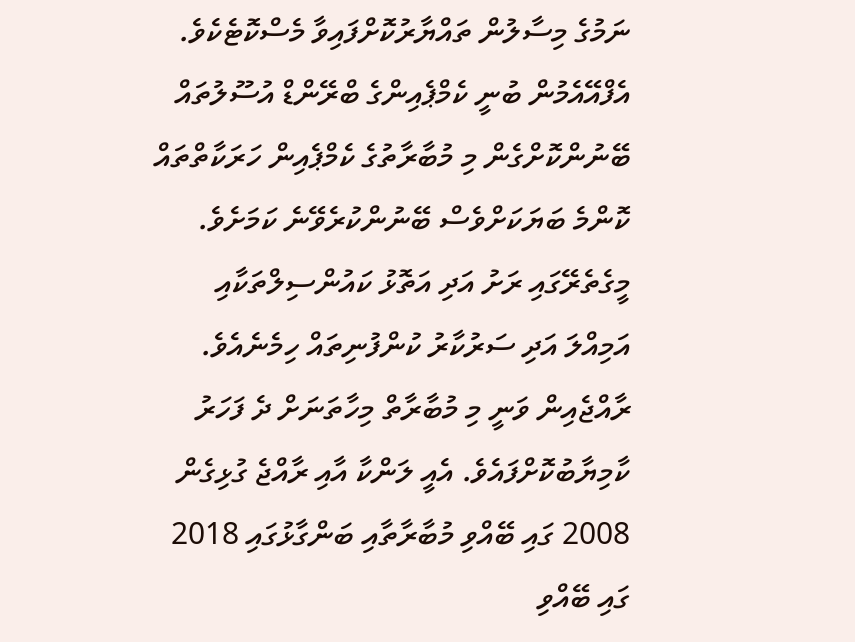ނަމުގެ މިސާލުން ތައްޔާރުކޮށްފައިވާ މެސްކޮޓެކެވެ. އެފްއޭއެމުން ބުނީ ކެމްޕެއިންގެ ބްރޭންޑް އުސޫލުތައް ބޭނުންކޮށްގެން މި މުބާރާތުގެ ކެމްޕެއިން ހަރަކާތްތައް ކޮންމެ ބަޔަކަށްވެސް ބޭނުންކުރެވޭނެ ކަމަށެވެ. މީގެތެރޭގައި ރަށު އަދި އަތޮޅު ކައުންސިލްތަކާއި އަމިއްލަ އަދި ސަރުކާރު ކުންފުނިތައް ހިމެނެއެވެ.
ރާއްޖެއިން ވަނީ މި މުބާރާތް މިހާތަނަށް ދެ ފަހަރު ކާމިޔާބުކޮށްފައެވެ. އެއީ ލަންކާ އާއި ރާއްޖެ ގުޅިގެން 2008 ގައި ބޭއްވި މުބާރާތާއި ބަންގާޅުގައި 2018 ގައި ބޭއްވި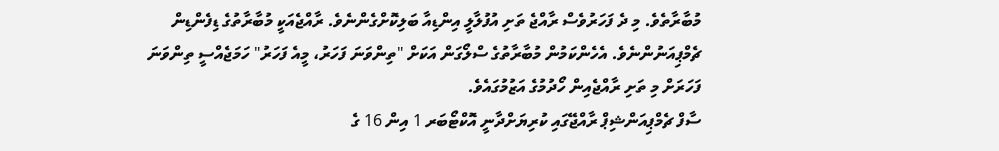މުބާރާތެވެ. މި ދެ ފަހަރުވެސް ރާއްޖެ ތަށި އުފުލާލީ އިންޑިއާ ބަލިކޮށްގެންނެވެ. ރާއްޖެއަކީ މުބާރާތުގެ ޑިފެންޑިން ޗެމްޕިއަނުންނެވެ. އެހެންކަމުން މުބާރާތުގެ ސްލޯގަން އަކަށް "ތިންވަނަ ފަހަރު، މީއެ ފަހަރު" ހަމަޖެއްސީ ތިންވަނަ ފަހަރަށް މި ތަށި ރާއްޖެއިން ހޯދުމުގެ އަޒުމުގައެވެ.
ސާފް ޗެމްޕިއަންޝިޕް ރާއްޖޭގައި ކުރިޔަށްދާނީ އޮކްޓޯބަރ 1 އިން 16 ގެ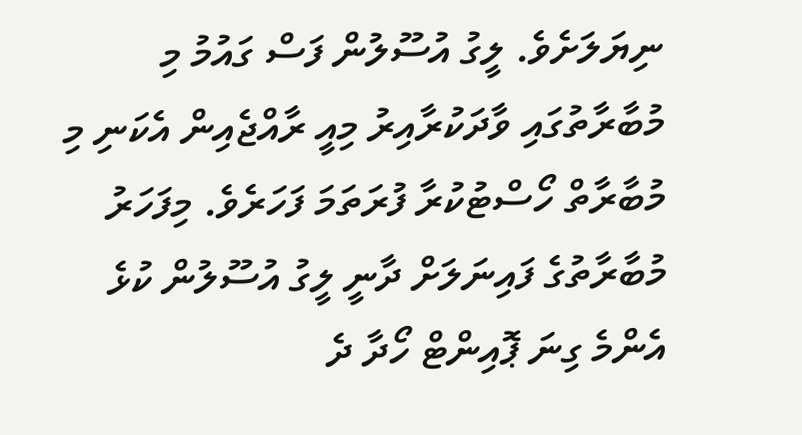ނިޔަލަށެވެ. ލީގު އުސޫލުން ފަސް ގައުމު މި މުބާރާތުގައި ވާދަކުރާއިރު މިއީ ރާއްޖެއިން އެކަނި މި މުބާރާތް ހޯސްޓުކުރާ ފުރަތަމަ ފަހަރެވެ. މިފަހަރު މުބާރާތުގެ ފައިނަލަށް ދާނީ ލީގު އުސޫލުން ކުޅެ އެންމެ ގިނަ ޕޮއިންޓް ހޯދާ ދެ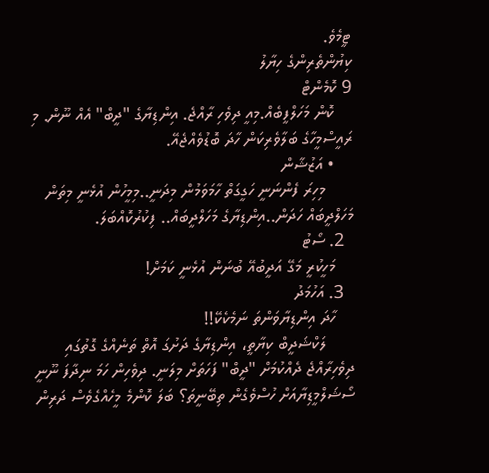ޓީމެވެ.
ކިޔުންތެރިންގެ ހިޔާލު
9 ކޮމެންޓް
    ކޮން މަހަލްފީބެއް.މިއީ ދިވެހި ރާއްޖެ. އިންޑިޔާގެ "ދީބް" އެއް ނޫން. މި ރައީސްމީހާގެ ބަލާވެރިކަން ހާދަ ބޮޑުވެއްޖެއޭ.
    • އަޒުޝާން
      މިހިރަ ފެންނަނީ ހަގީގަތް ހާމަވަމުން މިދަނީ..މިމީހުން އުޅެނީ މިތަން މަހަލްދީބައް ހަދަން..އިންޑިޔާގެ މަހަލްދީބައް.. ފިކުރުކޮއްބަލަ.
  2. ސޯޓު
    މަހީކުރީ މަގޭ އަދީބުއޭ ބުނަން އުޅެނީ ކަމަށް!
  3. އަހުމަދު
    ހާދަ އިންޑިޔާވަންތަ ނަމެކެކޭ!!
      ލަކްޝަދީބް ކިޔާތީ، އިންޑިޔާގެ ދަށުގަ އޮތް ތަނެއްގެ ގޮތުގައި ދިވެހިރާއްޖެ ދެއްކުމަށް "ދީބް" ފަހަތަށް މިލަނީ. ދިވެހިން ހަމަ ނިދާފަ ނޫނީ ސޯޝަލްމީޑިޔާއަށް ހުސްވެގެން ތިބޭނީތަ؟ ބަލަ ކޮންމެ މީހެއްގެވެސް ދަރިން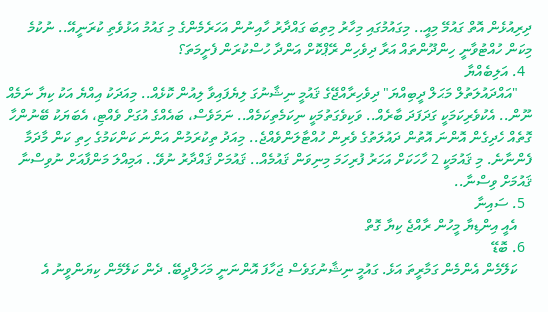ދިރިއުޅެން އޮތް ގައުމޭ މިއީ.. މިގައުމުގައި މިހާރު މިތިބަ ގައްދާރު ހާއިނުން އަހަރެމެންގެ މި ގައުމު އަޅުވެތި ކުރަނީއޭ.. ނުކުމެ މިކަން ހުއްޓުވާނީ ހިންދޫންތައް އަރާ ދިވެހިން ރޭޕްކޮށް އަންދާ ހުސްކުރަން ފެށީމަތަ؟
  4. އަލިބެއްޔާ
    "އައްދައުލަތުލް މަޙަލް ދީބިއްޔަ" ދިވެހިރާއްޖޭގެ ޤައުމީ ނިޝާނުގަ ލިޔެފައިވާ ލިއުން ކޮޅެއް.. މިއަދަކު އިއްޔެ އަކު ކިޔާ ނަމެއް ނޫން.. އެކުވެރިކަމަކީ ގަދަފަދަ ބާރެއް.. ވަކިވެގަތުމަކީ ނިކަމެތިކަމެއް.. ނަމަވެސް، ބައެއްގެ އުގަށް ވެއްޓި، އެބަޔަކު ބޭނުންހާ ގޮތެއް ހެދިގެން އޮންނަ އޮތުން ދައުލަތުގެ ވެރިން ހުއްޓާލަންވެއްޖެ.. މިއަދު ތިކުރަމުން އަންނަ ކަންކަމުގެ ހިތި ކަން މާދަމާ ފެންނާނެ. މި ޤައުމަކީ 2 ހާހަކަށް އަހަރު ފުރިހަމަ މިނިވަން ޤައުމެއް.. ޤައުމަށް ޤައްދާރު ނުވޭ.. އަމިއްލަ މަންފާއަށް ނުވިސްނާ ޤައުމަށް ވިސްނާ..
  5. ސައިނާ
    އެއީ އިންޑިޔާ މީހުން ރާއްޖެ ކިޔާ ގޮތް
  6. ބޮޑޭ
    ކަލޭމެން އެންމެން ގަމާރީތަ އަޅެ. ގައުމީ ނިޝާނުގަވެސް ޖަހާފަ އޮންނަނީ މަހަލްދީބޭ. ދެން ކަލޭމެން ކިޔަންވީނު އެ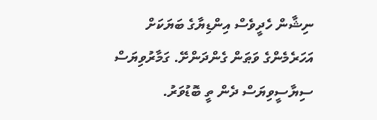ނިޝާން ހެދީވެސް އިންޑިޔާގެ ބަޔަކަށް އަހަރެމެންގެ ވަޠަން ގެންދަންށޭ. ގަމާރުވިޔަސް ސިޔާސީވިޔަސް ދެން ތީ ބޮޑުވަރު.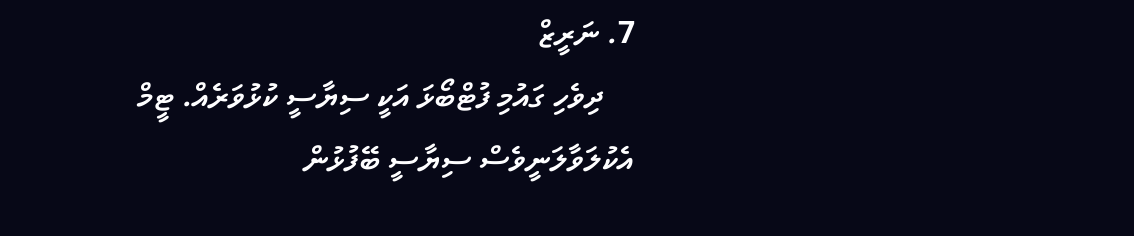7. ނަރީޒް
    ދިވެހި ގައުމި ފުޓްބޯޅަ އަކީ ސިޔާސީ ކުޅުވަރެއް. ޓީމް އެކުލަވާލަނީވެސް ސިޔާސީ ބޭފުޅުން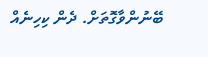ބޭނުންވާގޮތަށް. ދެން ކިހިނެއް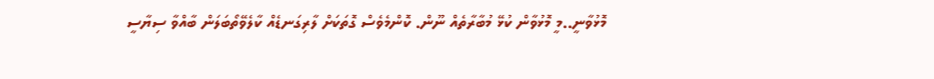މޮޅުވާނީ..މީ މޮޅުވާން ކުޅޭ މުބާރާތެއް ނޫން. ކޮންމެވެސް ގޮތަކަށް ލާރިގަނޑެއް ކާލެވޭތޯބަލަން ބާއްވާ ސިޔާސީ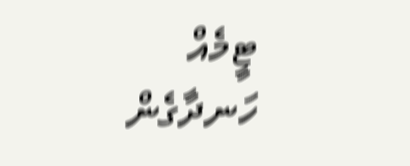ޓީމެއް ހަނދާގެން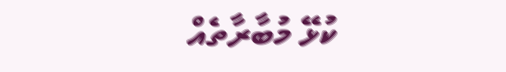ކުޅޭ މުބާރާތެއް